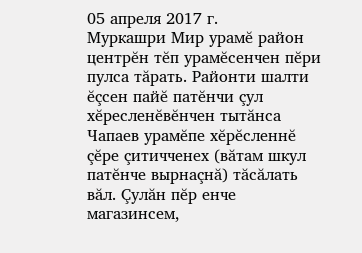05 апреля 2017 г.
Муркашри Мир урамĕ район центрĕн тĕп урамĕсенчен пĕри пулса тăрать. Районти шалти ĕçсен пайĕ патĕнчи çул хĕресленĕвĕнчен тытăнса Чапаев урамĕпе хĕрĕсленнĕ çĕре çитичченех (вăтам шкул патĕнче вырнаçнă) тăсăлать вăл. Çулăн пĕр енче магазинсем,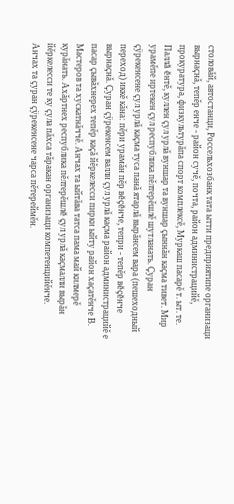столовăй, автостанци, Россельхозбанк тата ытти предприятипе организаци вырнаçнă, тепĕр енче - район сучĕ, почта, район администрацийĕ, прокуратура, физкультурăпа спорт комплексĕ, Муркаш пасарĕ т. ыт. те.
Паллă ĕнтĕ, куллен çул урлă вуншар та вуншар çыннăн каçма тивет. Мир урамĕпе иртекен çул республика пĕлтерĕшлĕ шутланать. Çуран çÿрекенсене çул урлă каçма туса панă ятарлă вырăнсем вара (пешеходный переход) иккĕ кăна: пĕри урамăн пĕр вĕçĕнче, тепри - тепĕр вĕçĕнче вырнаçнă. Çуран çÿрекенсем валли çул урлă каçма район администрацийĕ е пасар çывăхнерех тепĕр каçă йĕркелесси пирки ыйту район хаçатĕнче В. Мастеров та хускатнăччĕ. Анчах та ыйтăва татса пама май килмерĕ курăнать. Ахăртнех республика пĕлтерĕшлĕ çул урлă каçмалли вырăн йĕркелесси те ку çула пăхса тăракан организаци компетенцийĕнче.
Анчах та çуран çÿрекенсене чарса пĕтереймĕн.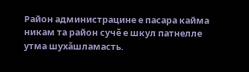Район администрацине е пасара кайма никам та район сучĕ е шкул патнелле утма шухăшламасть.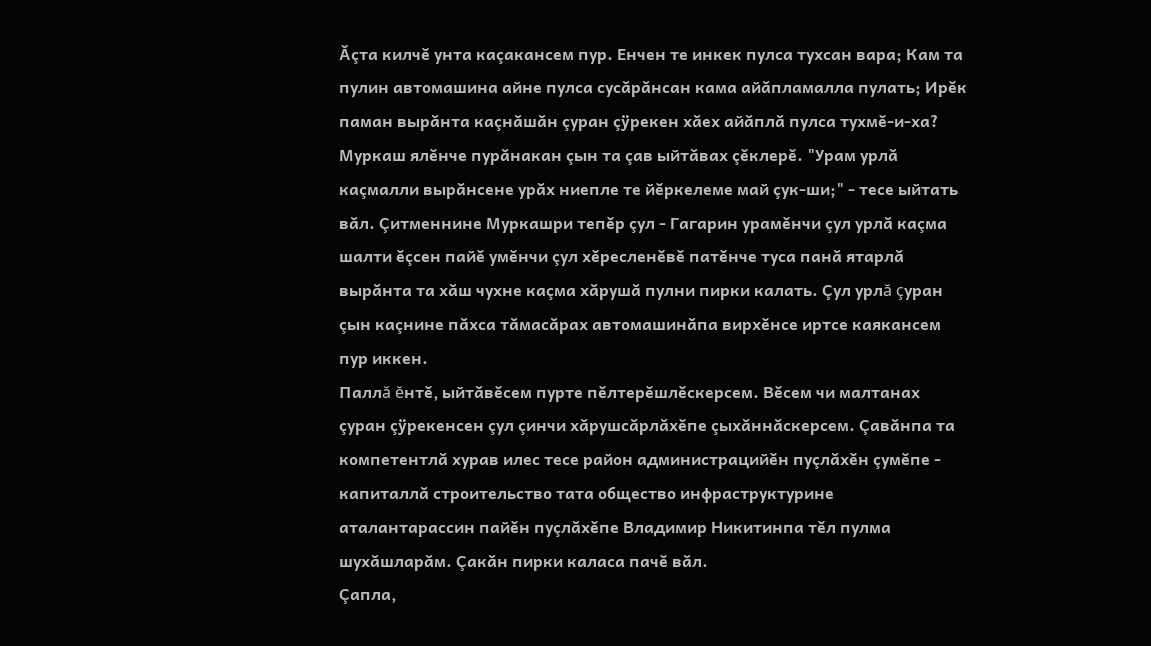Ăçта килчĕ унта каçакансем пур. Енчен те инкек пулса тухсан вара; Кам та пулин автомашина айне пулса сусăрăнсан кама айăпламалла пулать; Ирĕк паман вырăнта каçнăшăн çуран çÿрекен хăех айăплă пулса тухмĕ-и-ха?
Муркаш ялĕнче пурăнакан çын та çав ыйтăвах çĕклерĕ. "Урам урлă каçмалли вырăнсене урăх ниепле те йĕркелеме май çук-ши;" - тесе ыйтать вăл. Çитменнине Муркашри тепĕр çул - Гагарин урамĕнчи çул урлă каçма шалти ĕçсен пайĕ умĕнчи çул хĕресленĕвĕ патĕнче туса панă ятарлă вырăнта та хăш чухне каçма хăрушă пулни пирки калать. Çул урлă çуран çын каçнине пăхса тăмасăрах автомашинăпа вирхĕнсе иртсе каякансем пур иккен.
Паллă ĕнтĕ, ыйтăвĕсем пурте пĕлтерĕшлĕскерсем. Вĕсем чи малтанах çуран çÿрекенсен çул çинчи хăрушсăрлăхĕпе çыхăннăскерсем. Çавăнпа та компетентлă хурав илес тесе район администрацийĕн пуçлăхĕн çумĕпе - капиталлă строительство тата общество инфраструктурине аталантарассин пайĕн пуçлăхĕпе Владимир Никитинпа тĕл пулма шухăшларăм. Çакăн пирки каласа пачĕ вăл.
Çапла,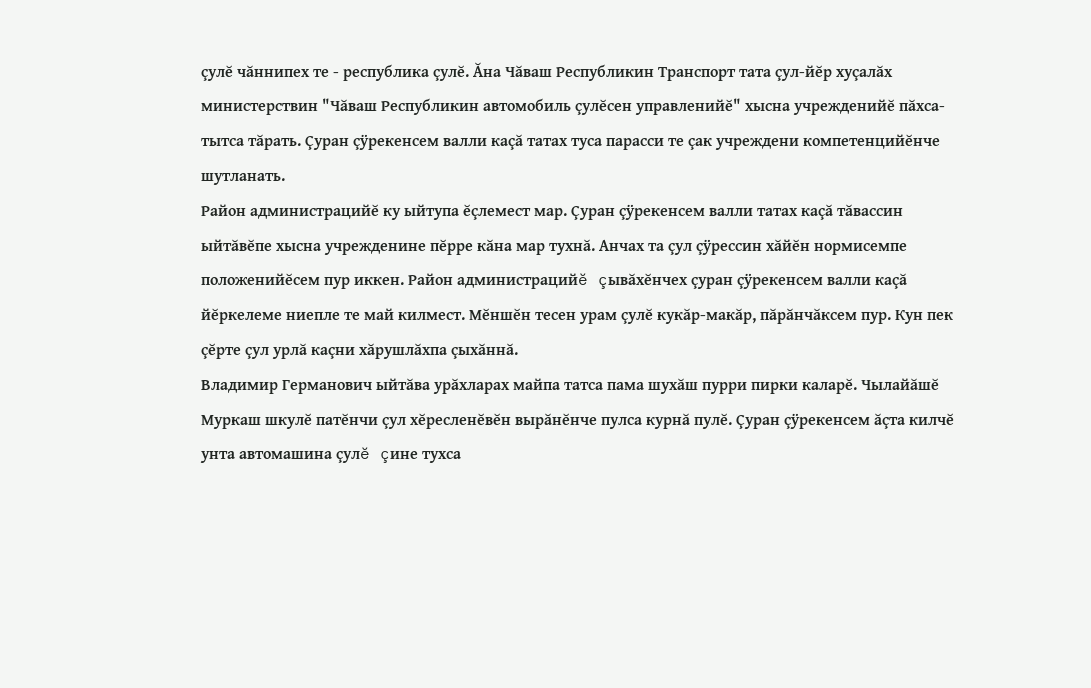çулĕ чăннипех те - республика çулĕ. Ăна Чăваш Республикин Транспорт тата çул-йĕр хуçалăх министерствин "Чăваш Республикин автомобиль çулĕсен управленийĕ" хысна учрежденийĕ пăхса-тытса тăрать. Çуран çÿрекенсем валли каçă татах туса парасси те çак учреждени компетенцийĕнче шутланать.
Район администрацийĕ ку ыйтупа ĕçлемест мар. Çуран çÿрекенсем валли татах каçă тăвассин ыйтăвĕпе хысна учрежденине пĕрре кăна мар тухнă. Анчах та çул çÿрессин хăйĕн нормисемпе положенийĕсем пур иккен. Район администрацийĕ çывăхĕнчех çуран çÿрекенсем валли каçă йĕркелеме ниепле те май килмест. Мĕншĕн тесен урам çулĕ кукăр-макăр, пăрăнчăксем пур. Кун пек çĕрте çул урлă каçни хăрушлăхпа çыхăннă.
Владимир Германович ыйтăва урăхларах майпа татса пама шухăш пурри пирки каларĕ. Чылайăшĕ Муркаш шкулĕ патĕнчи çул хĕресленĕвĕн вырăнĕнче пулса курнă пулĕ. Çуран çÿрекенсем ăçта килчĕ унта автомашина çулĕ çине тухса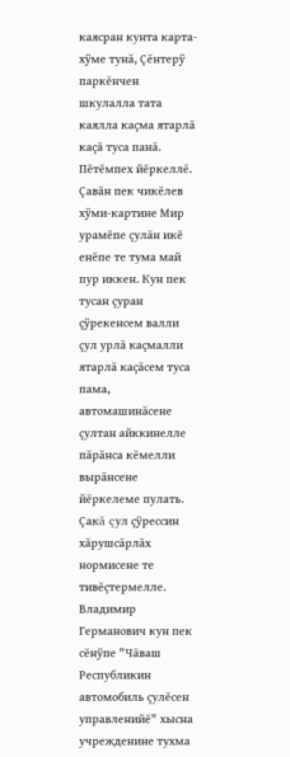каясран кунта карта-хÿме тунă, Çĕнтерÿ паркĕнчен шкулалла тата каялла каçма ятарлă каçă туса панă. Пĕтĕмпех йĕркеллĕ.
Çавăн пек чикĕлев хÿми-картине Мир урамĕпе çулăн икĕ енĕпе те тума май пур иккен. Кун пек тусан çуран çÿрекенсем валли çул урлă каçмалли ятарлă каçăсем туса пама, автомашинăсене çултан айккинелле пăрăнса кĕмелли вырăнсене йĕркелеме пулать. Çакă çул çÿрессин хăрушсăрлăх нормисене те тивĕçтермелле. Владимир Германович кун пек сĕнÿпе "Чăваш Республикин автомобиль çулĕсен управленийĕ" хысна учрежденине тухма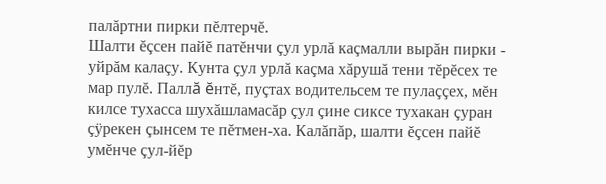палăртни пирки пĕлтерчĕ.
Шалти ĕçсен пайĕ патĕнчи çул урлă каçмалли вырăн пирки - уйрăм калаçу. Кунта çул урлă каçма хăрушă тени тĕрĕсех те мар пулĕ. Паллă ĕнтĕ, пуçтах водительсем те пулаççех, мĕн килсе тухасса шухăшламасăр çул çине сиксе тухакан çуран çÿрекен çынсем те пĕтмен-ха. Калăпăр, шалти ĕçсен пайĕ умĕнче çул-йĕр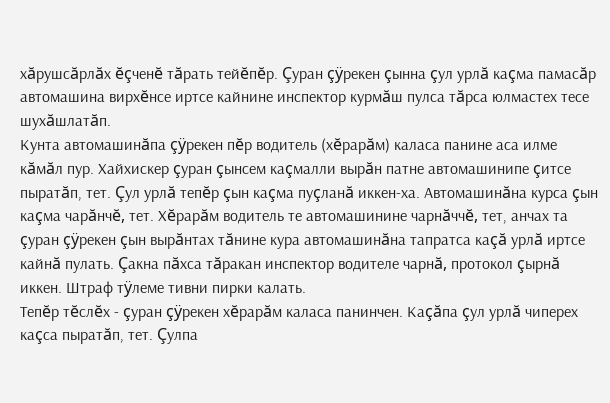хăрушсăрлăх ĕçченĕ тăрать тейĕпĕр. Çуран çÿрекен çынна çул урлă каçма памасăр автомашина вирхĕнсе иртсе кайнине инспектор курмăш пулса тăрса юлмастех тесе шухăшлатăп.
Кунта автомашинăпа çÿрекен пĕр водитель (хĕрарăм) каласа панине аса илме кăмăл пур. Хайхискер çуран çынсем каçмалли вырăн патне автомашинипе çитсе пыратăп, тет. Çул урлă тепĕр çын каçма пуçланă иккен-ха. Автомашинăна курса çын каçма чарăнчĕ, тет. Хĕрарăм водитель те автомашинине чарнăччĕ, тет, анчах та çуран çÿрекен çын вырăнтах тăнине кура автомашинăна тапратса каçă урлă иртсе кайнă пулать. Çакна пăхса тăракан инспектор водителе чарнă, протокол çырнă иккен. Штраф тÿлеме тивни пирки калать.
Тепĕр тĕслĕх - çуран çÿрекен хĕрарăм каласа панинчен. Каçăпа çул урлă чиперех каçса пыратăп, тет. Çулпа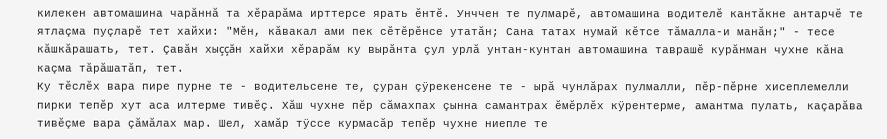килекен автомашина чарăннă та хĕрарăма ирттерсе ярать ĕнтĕ. Унччен те пулмарĕ, автомашина водителĕ кантăкне антарчĕ те ятлаçма пуçларĕ тет хайхи: "Мĕн, кăвакал ами пек сĕтĕрĕнсе утатăн; Сана татах нумай кĕтсе тăмалла-и манăн;" - тесе кăшкăрашать, тет. Çавăн хыççăн хайхи хĕрарăм ку вырăнта çул урлă унтан-кунтан автомашина таврашĕ курăнман чухне кăна каçма тăрăшатăп, тет.
Ку тĕслĕх вара пире пурне те - водительсене те, çуран çÿрекенсене те - ырă чунлăрах пулмалли, пĕр-пĕрне хисеплемелли пирки тепĕр хут аса илтерме тивĕç. Хăш чухне пĕр сăмахпах çынна самантрах ĕмĕрлĕх кÿрентерме, амантма пулать, каçарăва тивĕçме вара çăмăлах мар. Шел, хамăр тÿссе курмасăр тепĕр чухне ниепле те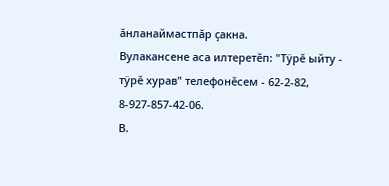ăнланаймастпăр çакна.
Вулакансене аса илтеретĕп: "Тÿрĕ ыйту - тÿрĕ хурав" телефонĕсем - 62-2-82, 8-927-857-42-06.
В.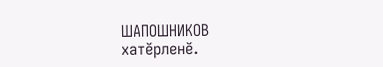ШАПОШНИКОВ хатĕрленĕ.